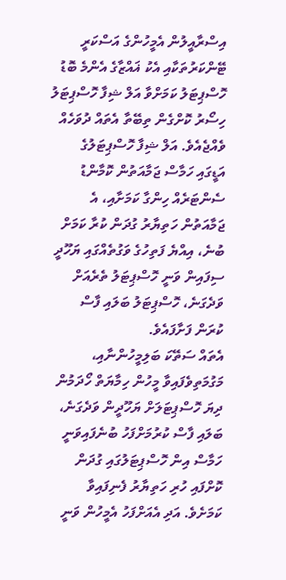އިސްރާއީލުން އެމީހުންގެ އަސްކަރީ ޓޭންކަރުތަކާއި އެކު ޣައްޒާގެ އެންމެ ބޮޑު ހޮސްޕިޓަލު ކަމަށްވާ އަލް ޝިފާ ހޮސްޕިޓަލު ހިސޯރު ކޮށްގެން ތިބޭތާ އެތައް ދުވަހެއް ވެއްޖެއެވެ. އަލް ޝިފާ ހޮސްޕިޓަލުގެ އަޑީގައި ހަމާސް ޖަމާއަތުން ކޮމާންޑު ސެންޓަރެއް ހިންގާ ކަމަށާއި، އެ ޖަމާއަތުން ހަތިޔާރު ގުދަން ކުރާ ކަމަށް ބުނެ، އިއްޔެ ފަތިހުގެ ވަގުތެއްގައި ޔަހޫދީ ސިފައިން ވަނީ ހޮސްޕިޓަލު ތެރެއަށް ވަދެގަނެ، ހޮސްޕިޓަލު ބަލައި ފާސް ކުރަން ފަށާފައެވެ.
އެތައް ސަތޭކަ ބަލިމީހުންނާއި، މަގުމަތިވެފައިވާ މީހުން ހިމާޔަތް ހޯދަމުން ދިޔަ ހޮސްޕިޓަލަށް ޔަހޫދީން ވަދެގަނެ، ބަލައި ފާސް ކުރުމަށްފަހު ބުނެފައިވަނީ ހަމާސް އިން ހޮސްޕިޓަލުގައި ގުދަން ކޮށްފައި ހުރި ހަތިޔާރު ފެނިފައިވާ ކަމަށެވެ. އަދި އެއަށްފަހު އެމީހުން ވަނީ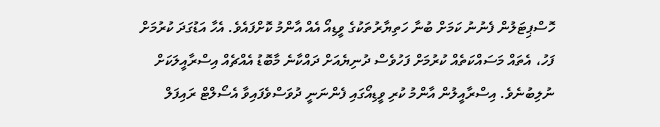ހޮސްޕިޓަލުން ފެނުނު ކަމަށް ބުނާ ހަތިޔާރުތަކުގެ ވީޑިއޯ އެއް އާންމު ކޮށްފައެވެ. އެހާ އަޑުގަދަ ކުރުމަށް ފަހު، އެތައް މަސައްކަތެއް ކުރުމަށް ފަހުވެސް ދުނިޔެއަށް ދައްކާނެ މާބޮޑު އެއްޗެއް އިސްރާއީލަކަށް ނުލިބުނެވެ. އިސްރާއީލުން އާންމު ކުރި ވީޑިއޯގައި ފެންނަނީ ދުވަސްވެފައިވާ އެސޯލްޓް ރައިފަލް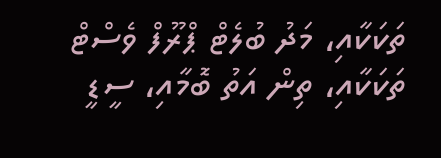ތަކަކާއި، މަދު ބުލެޓް ޕްރޫފް ވެސްޓް ތަކަކާއި، ތިން އަތު ބޮމާއި، ސީޑީ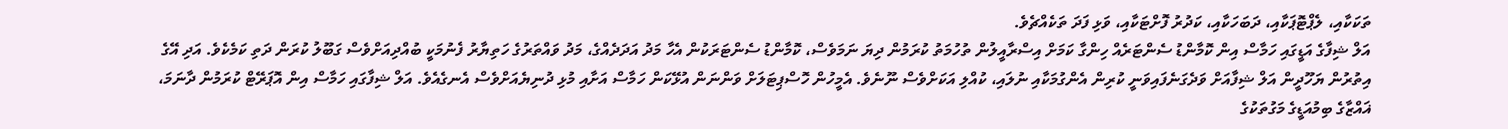ތަކަކާއި، ލެޕްޓޮޕަކާއި، ދަބަހަކާއި، ކަދުރު ފޮށްޓަކާއި، ވަޅި ފަދަ ތަކެއްޗެވެ.
އަލް ޝިފާގެ އަޑީގައި ހަމާސް އިން ކޮމާންޑު ސެންޓަރެއް ހިންގާ ކަމަށް އިސްރާއީލުން ތުހުމަތު ކުރަމުން ދިޔަ ނަމަވެސް، ކޮމާންޑު ސެންޓަރަކުން އެހާ މަދު އަދަދެއްގެ، މަދު ވައްތަރުގެ ހަތިޔާރު ފެނުމަކީ ބުއްދިއަށްވެސް ގަބޫލު ކުރަން ދަތި ކަމެކެވެ. އަދި އޭގެ އިތުރުން ޔަހޫދީން އަލް ޝިފާއަށް ވަދެގަނެފައިވަނީ ކުރިން އެންގުމަކާއި ނުލައި، ކުއްލި އަކަށްވެސް ނޫނެވެ. އެމީހުން ހޮސްޕިޓަލަށް ވަންނަން އުޅޭކަން ހަމާސް އަށާއި މުޅި ދުނިޔެއަށްވެސް އެނގެއެވެ. އަލް ޝިފާގައި ހަމާސް އިން އޮޕަރޭޓް ކުރަމުން ދާނަމަ، ޣައްޒާގެ ބިމުއަޑީގެ މަގުތަކުގެ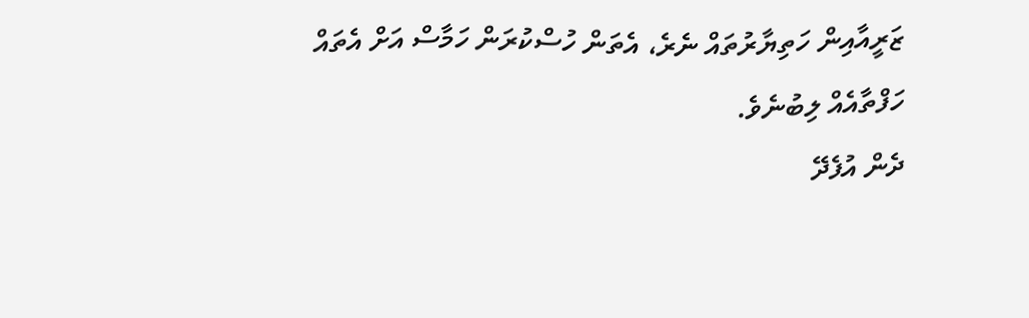ޒަރީއާއިން ހަތިޔާރުތައް ނެރެ، އެތަން ހުސްކުރަން ހަމާސް އަށް އެތައް ހަފްތާއެއް ލިބުނެވެ.
ދެން އުފެދޭ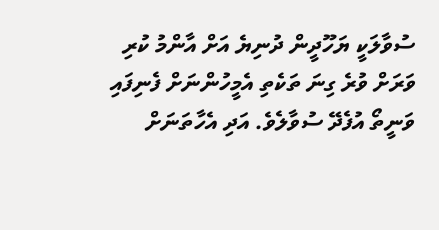ސުވާލަކީ ޔަހޫދީން ދުނިޔެ އަށް އާންމު ކުރި ވަރަށް ވުރެ ގިނަ ތަކެތި އެމީހުންނަށް ފެނިފައި ވަނީތޯ އުފެދޭ ސުވާލެވެ. އަދި އެހާތަނަށް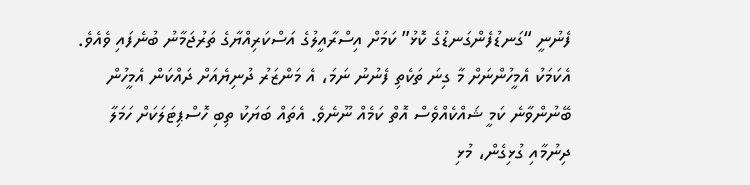ފެނުނީ “ގަނޑުފެންގަނޑުގެ ކޮޅު” ކަމަށް އިސްރާއީލުގެ އަސްކަރިއްޔާގެ ތަރުޖަމާނު ބުނެފައި ވެއެވެ. އެކަމަކު އެމީހުންނަށް މާ ގިނަ ތަކެތި ފެނުނު ނަމަ، އެ މަންޒަރު ދުނިޔެއަށް ދައްކަން އެމީހުން ބޭނުންވާނެ ކަމީ ޝައްކެއްވެސް އޮތް ކަމެއް ނޫނެވެ. އެތައް ބަޔަކު ތިބި ހޮސްޕިޓަލަކަށް ހަމަލާ ދިނުމާއި ގުޅިގެން، މުޅި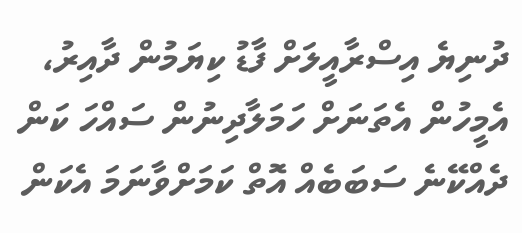ދުނިޔެ އިސްރާއީލަށް ފާޑު ކިޔަމުން ދާއިރު، އެމީހުން އެތަނަށް ހަމަލާދިނުން ސައްހަ ކަން ދެއްކޭނެ ސަބަބެއް އޮތް ކަމަށްވާނަމަ އެކަން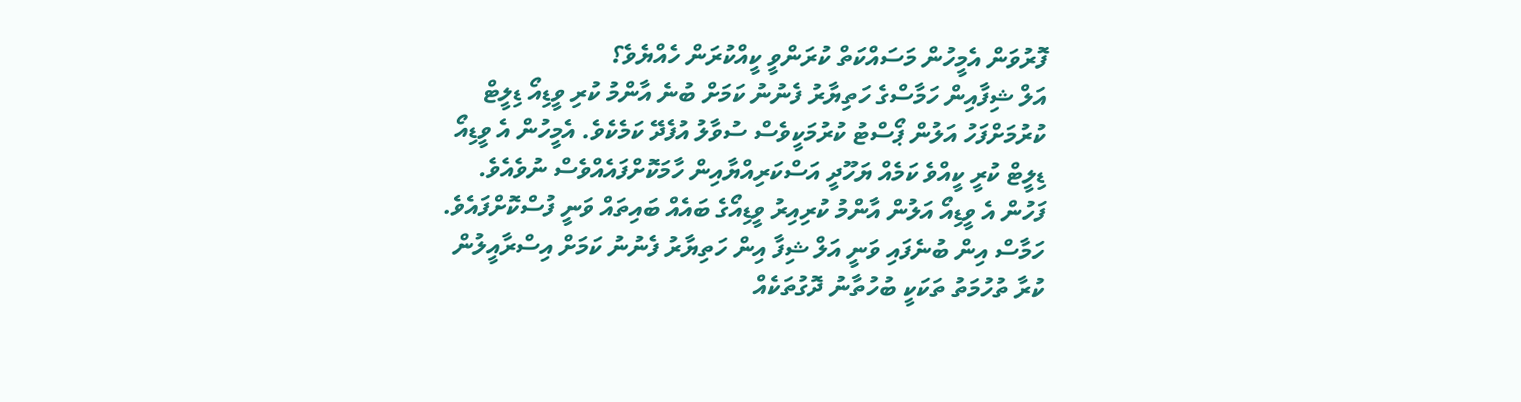ފޮރުވަން އެމީހުން މަސައްކަތް ކުރަންވީ ކީއްކުރަން ހެއްޔެވެ؟
އަލް ޝިފާއިން ހަމާސްގެ ހަތިޔާރު ފެނުނު ކަމަށް ބުނެ އާންމު ކުރި ވީޑިއޯ ޑިލީޓް ކުރުމަށްފަހު އަލުން ޕޯސްޓު ކުރުމަކީވެސް ސުވާލު އުފެދޭ ކަމެކެވެ. އެމީހުން އެ ވީޑިއޯ ޑިލީޓް ކުރީ ކީއްވެ ކަމެއް ޔަހޫދީ އަސްކަރިއްޔާއިން ހާމަކޮށްފައެއްވެސް ނުވެއެވެ. ފަހުން އެ ވީޑިއޯ އަލުން އާންމު ކުރިއިރު ވީޑިއޯގެ ބައެއް ބައިތައް ވަނީ ފުސްކޮށްފައެވެ.
ހަމާސް އިން ބުނެފައި ވަނީ އަލް ޝިފާ އިން ހަތިޔާރު ފެނުނު ކަމަށް އިސްރާއީލުން ކުރާ ތުހުމަތު ތަކަކީ ބުހުތާނު ދޮގުތަކެއް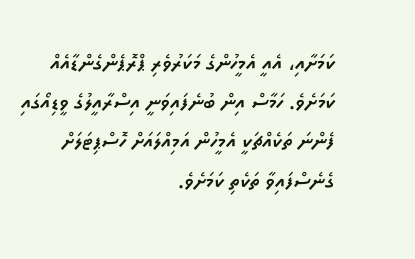ކަމަށާއި، އެއީ އެމީހުންގެ މަކަރުވެރި ޕްރޮޕެންގެންޑާއެއް ކަމަށެވެ. ހަމާސް އިން ބުނެފައިވަނީ އިސްރާއީލުގެ ވީޑިއޯގައި ފެންނަ ތަކެއްޗަކީ އެމީހުން އަމިއްލައަށް ހޮސްޕިޓަލަށް ގެނެސްފައިވާ ތަކެތި ކަމަށެވެ.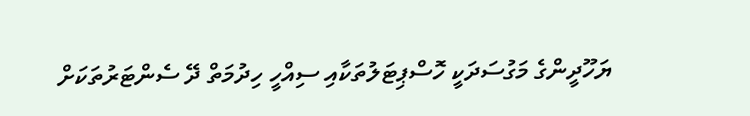ޔަހޫދީންގެ މަގުސަދަކީ ހޮސްޕިޓަލުތަކާއި ސިއްހީ ހިދުމަތް ދޭ ސެންޓަރުތަކަށް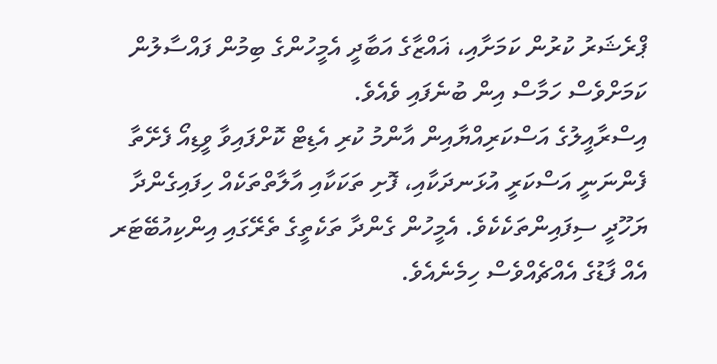ޕްރެޝަރު ކުރުން ކަމަށާއި، ޣައްޒާގެ އަބާދީ އެމީހުންގެ ބިމުން ފައްސާލުން ކަމަށްވެސް ހަމާސް އިން ބުނެފައި ވެއެވެ.
އިސްރާއީލުގެ އަސްކަރިއްޔާއިން އާންމު ކުރި އެޑިޓް ކޮށްފައިވާ ވީޑިއޯ ފެށޭތާ ފެންނަނީ އަސްކަރީ އުޅަނދަކާއި، ފޮށި ތަކަކާއި އާލާތްތަކެއް ހިފައިގެންދާ ޔަހޫދީ ސިފައިންތަކެކެވެ. އެމީހުން ގެންދާ ތަކެތީގެ ތެރޭގައި އިންކިއުބޭޓަރ އެއް ފާޑުގެ އެއްޗެއްވެސް ހިމެނެއެވެ.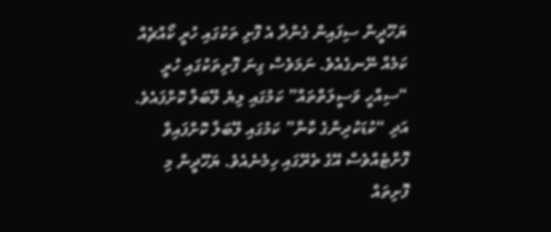ޔަހޫދީން ސިފައިން ގެންދާ އެ ފޮށި ތަކުގައި ހުރީ ކޯއްޗެއް ކަމެއް ނޭނގެއެވެ. ނަމަވެސް ގިނަ ފޮށިތަކުގައި ހުރީ “ސިއްހީ ވަސީލަތްތައް” ކަމުގައި ލިޔެ ލޭބަލް ކޮށްފައެވެ. އަދި “ކުޑަކުދިންގެ ކާނާ” ކަމުގައި ލޭބަލް ކޮށްފައިވާ ފޮށްޓެއްވެސް އޭގެ ތެރޭގައި ހިމެނެއެވެ. ޔަހޫދީން މި ފޮށިތައް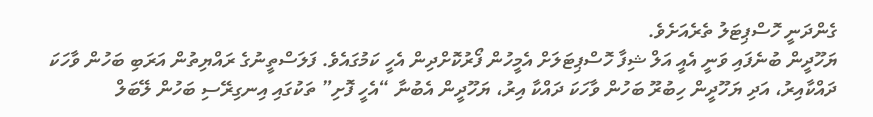ގެންދަނީ ހޮސްޕިޓަލު ތެރެއަށެވެ.
ޔަހޫދީން ބުނެފައި ވަނީ އެއީ އަލް ޝިފާ ހޮސްޕިޓަލަށް އެމީހުން ފޯރުކޮށްދިން އެހީ ކަމުގައެވެ. ފަލަސްތީނުގެ ރައްޔިތުން އަރަބި ބަހުން ވާހަކަ ދައްކާއިރު، އަދި ޔަހޫދީން ހިބުރޫ ބަހުން ވާހަކަ ދައްކާ އިރު، ޔަހޫދީން އެބުނާ “އެހީ ފޮށި” ތަކުގައި އިނގިރޭސި ބަހުން ލޭބަލް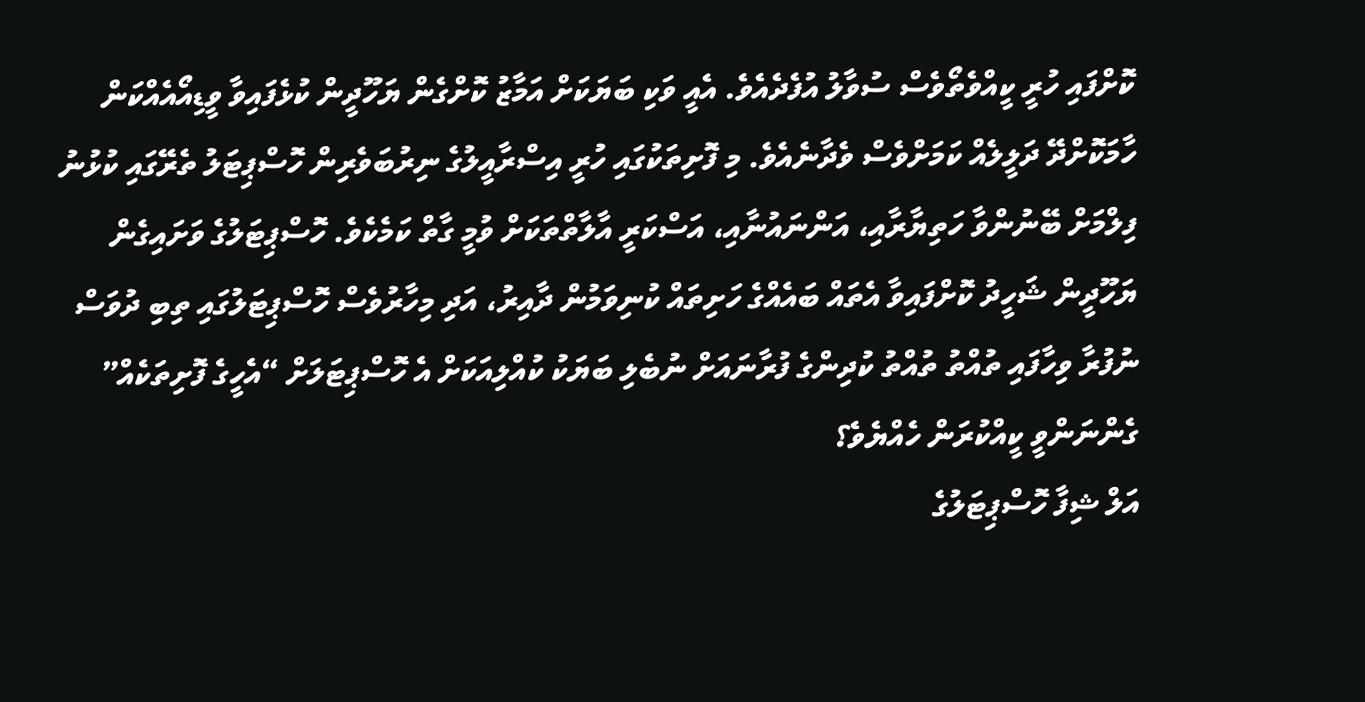ކޮށްފައި ހުރީ ކީއްވެތޯވެސް ސުވާލު އުފެދެއެވެ. އެއީ ވަކި ބަޔަކަށް އަމާޒު ކޮށްގެން ޔަހޫދީން ކުޅެފައިވާ ވީޑިއޯއެއްކަން ހާމަކޮށްދޭ ދަލީލެއް ކަމަށްވެސް ވެދާނެއެވެ. މި ފޮށިތަކުގައި ހުރީ އިސްރާއީލުގެ ނިރުބަވެރިން ހޮސްޕިޓަލު ތެރޭގައި ކުޅުނު ފިލްމަށް ބޭނުންވާ ހަތިޔާރާއި، އަންނައުނާއި، އަސްކަރީ އާލާތްތަކަށް ވުމީ ގާތް ކަމެކެވެ. ހޮސްޕިޓަލުގެ ވަށައިގެން ޔަހޫދީން ޝަހީދު ކޮށްފައިވާ އެތައް ބައެއްގެ ހަށިތައް ކުނިވަމުން ދާއިރު، އަދި މިހާރުވެސް ހޮސްޕިޓަލުގައި ތިބި ދުވަސް ނުފުރާ ވިހާފައި ތުއްތު ތުއްތު ކުދިންގެ ފުރާނައަށް ނުބެލި ބަޔަކު ކުއްލިއަކަށް އެ ހޮސްޕިޓަލަށް “އެހީގެ ފޮށިތަކެއް” ގެންނަންވީ ކީއްކުރަން ހެއްޔެވެ؟
އަލް ޝިފާ ހޮސްޕިޓަލުގެ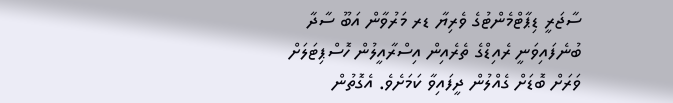ސާޖަރީ ޑިޕާޓްމެންޓުގެ ވެރިޔާ ޑރ މަރުވާން އަބޫ ސާދާ ބުނެފައިވަނީ ރެއިޑްގެ ތެރެއިން އިސްރާއީލުން ހޮސްޕިޓަލަށް ވަރަށް ބޮޑަށް ގެއްލުން ދީފައިވާ ކަމަށެވެ. އެގޮތުން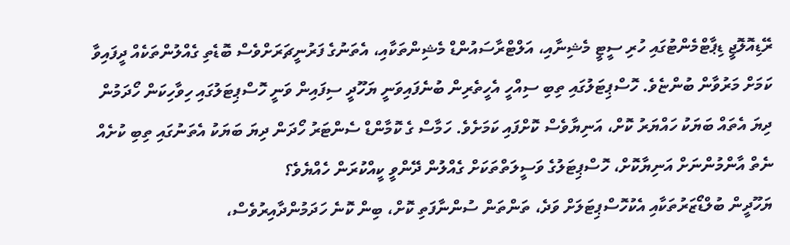ރޭޑިއޮލޮޖީ ޑިޕާޓްމެންޓުގައި ހުރި ސީޓީ މެޝިނާއި، އަލްޓްރާސައުންޑް މެޝިންތަކާއި، އެތަނުގެ ފަރުނީޗަރަށްވެސް ބޮޑެތި ގެއްލުންތަކެއް ދީފައިވާ ކަމަށް މަރުވާން ބުންޏެވެ. ހޮސްޕިޓަލުގައި ތިބި ސިއްހީ އެހީތެރިން ބުނެފައިވަނީ ޔަހޫދީ ސިފައިން ވަނީ ހޮސްޕިޓަލުގައި ހިވާހިކަން ހޯދަމުން ދިޔަ އެތައް ބަޔަކު ހައްޔަރު ކޮށް، އަނިޔާވެސް ކޮށްފައި ކަމަށެވެ. ހަމާސް ގެ ކޮމާންޑް ސެންޓަރު ހޯދަން ދިޔަ ބަޔަކު އެތަނުގައި ތިބި ކުށެއް ނެތް އާންމުންނަށް އަނިޔާކޮށް، ހޮސްޕިޓަލުގެ ވަސީލަތްތަކަށް ގެއްލުން ދޭންވީ ކީއްކުރަން ހެއްޔެވެ؟
ޔަހޫދީން ބުލްޑޯޒަރުތަކާއި އެކުހޮސްޕިޓަލަށް ވަދެ، ތަންތަން ސުންނާފަތި ކޮށް، ބިން ކޮނެ ހަދަމުންދާއިރުވެސް،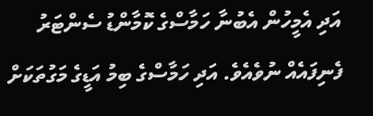އަދި އެމީހުން އެބުނާ ހަމާސްގެ ކޮމާންޑު ސެންޓަރު ފެނިފައެއް ނުވެއެވެ. އަދި ހަމާސްގެ ބިމު އަޑީގެ މަގުތަކަށް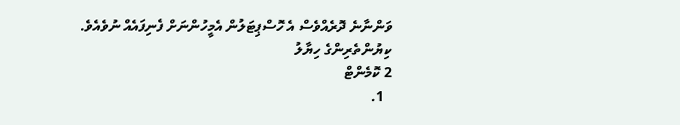ވަންނާނެ ދޮރެއްވެސް އެ ހޮސްޕިޓަލުން އެމީހުންނަށް ފެނިފައެއް ނުވެއެވެ.
ކިޔުންތެރިންގެ ހިޔާލު
2 ކޮމެންޓް
  1.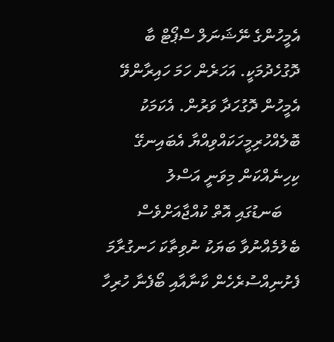އެމީހުންގެ ނޭޝަނަލް ސްޕޯޓް ބާ ދޮގުހެދުމަކީ. އަހަރެން ހަމަ ހައިރާންވޭ އެމީހުން ދޮގުހަދާ ވަރުން. އެކަމަކު ބޮލެއްހުރިމީހަކައްވިއްޔާ އެބައިނގޭ ކިހިނެއްކަން މިވަނީ އަސްލު
    ބަނޑުގައި އޮތް ކުއްޖާއަށްވެސް ބެލުމެއްނުވާ ބަޔަކު ނުވިތާކަ ހަނގުރާމަ ފެށުނިއްސުރެހެން ކާނާއާއި ބޯފެނާ ހުރިހާ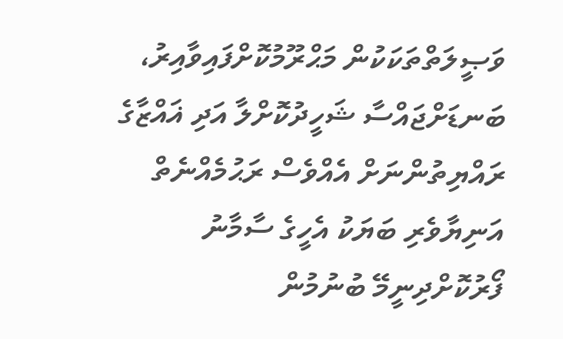ވަޞީލަތްތަކަކުން މަޙްރޫމުކޮށްފައިވާއިރު، ބަނޑަށްޖައްސާ ޝަހީދުކޮށްލާ އަދި ޣައްޒާގެ ރައްޔިތުންނަށް އެއްވެސް ރަޙުމެއްނެތް އަނިޔާވެރި ބަޔަކު އެހީގެ ސާމާނު ފޯރުކޮށްދިނީމޭ ބުނުމުން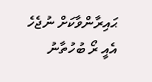ޙައިރާންވާކަށް ނުޖެހެ އެއީ ރޯ ބުހުތާނު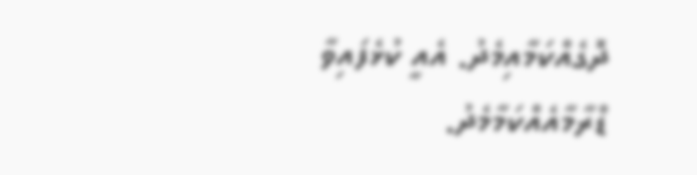ދޮގެއްކަމާއިމެދު. އެއީ ކުޅެފައިވާ ޑްރާމާއެއްކަމާމެދު.